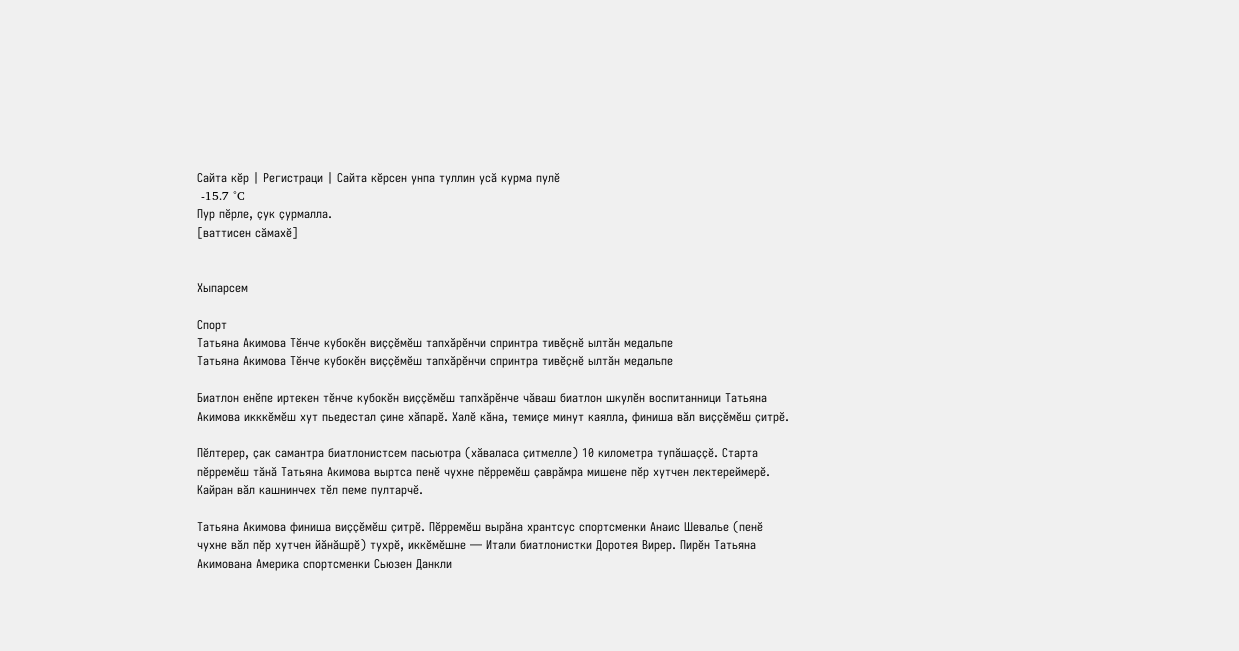Сайта кӗр | Регистраци | Сайта кӗрсен унпа туллин усӑ курма пулӗ
 -15.7 °C
Пур пӗрле, ҫук ҫурмалла.
[ваттисен сӑмахӗ]


Хыпарсем

Спорт
Татьяна Акимова Тӗнче кубокӗн виҫҫӗмӗш тапхӑрӗнчи спринтра тивӗҫнӗ ылтӑн медальпе
Татьяна Акимова Тӗнче кубокӗн виҫҫӗмӗш тапхӑрӗнчи спринтра тивӗҫнӗ ылтӑн медальпе

Биатлон енӗпе иртекен тӗнче кубокӗн виҫҫӗмӗш тапхӑрӗнче чӑваш биатлон шкулӗн воспитанници Татьяна Акимова икккӗмӗш хут пьедестал ҫине хӑпарӗ. Халӗ кӑна, темиҫе минут каялла, финиша вӑл виҫҫӗмӗш ҫитрӗ.

Пӗлтерер, ҫак самантра биатлонистсем пасьютра (хӑваласа ҫитмелле) 10 километра тупӑшаҫҫӗ. Старта пӗрремӗш тӑнӑ Татьяна Акимова выртса пенӗ чухне пӗрремӗш ҫаврӑмра мишене пӗр хутчен лектереймерӗ. Кайран вӑл кашнинчех тӗл пеме пултарчӗ.

Татьяна Акимова финиша виҫҫӗмӗш ҫитрӗ. Пӗрремӗш вырӑна хрантсус спортсменки Анаис Шевалье (пенӗ чухне вӑл пӗр хутчен йӑнӑшрӗ) тухрӗ, иккӗмӗшне — Итали биатлонистки Доротея Вирер. Пирӗн Татьяна Акимована Америка спортсменки Сьюзен Данкли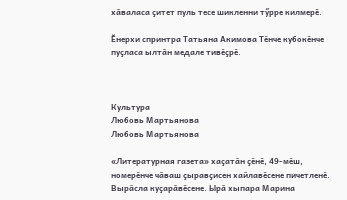хӑваласа ҫитет пуль тесе шикленни тӳрре килмерӗ.

Ӗнерхи спринтра Татьяна Акимова Тӗнче кубокӗнче пуҫласа ылтӑн медале тивӗҫрӗ.



Культура
Любовь Мартьянова
Любовь Мартьянова

«Литературная газета» хаҫатӑн ҫӗнӗ, 49-мӗш, номерӗнче чӑваш ҫыравҫисен хайлавӗсене пичетленӗ. Вырӑсла куҫарӑвӗсене. Ырӑ хыпара Марина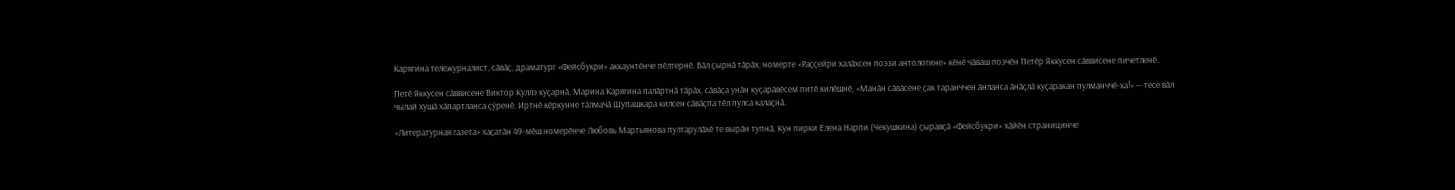Карягина тележурналист, сӑвӑҫ, драматург «Фейсбукри» аккаунтӗнче пӗлтернӗ. Вӑл ҫырнӑ тӑрӑх, номерте «Раҫҫейри халӑхсен поэзи антологине» кӗнӗ чӑваш поэчӗн Петӗр Яккусен сӑввисене пичетленӗ.

Петӗ Яккусен сӑввисене Виктор Куллэ куҫарнӑ. Марина Карягина палӑртнӑ тӑрӑх, сӑвӑҫа унӑн куҫарӑвӗсем питӗ килӗшнӗ, «Манӑн сӑвӑсене ҫак таранччен ӑнланса ӑнӑҫлӑ куҫаракан пулманччӗ-ха!» — тесе вӑл чылай хушӑ хӑпартланса ҫӳренӗ. Иртнӗ кӗркунне тӑлмачӑ Шупашкара килсен сӑвӑҫпа тӗл пулса калаҫнӑ.

«Литературная газета» хаҫатӑн 49-мӗш номерӗнче Любовь Мартьянова пултарулӑхӗ те вырӑн тупнӑ. Кун пирки Елена Нарпи (Чекушкина) ҫыравҫӑ «Фейсбукри» хӑйӗн страницинче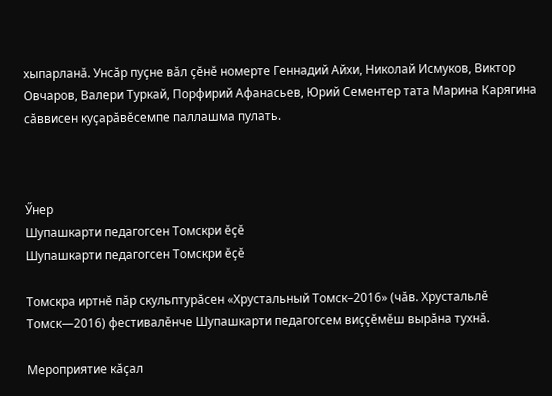хыпарланӑ. Унсӑр пуҫне вӑл ҫӗнӗ номерте Геннадий Айхи, Николай Исмуков, Виктор Овчаров, Валери Туркай, Порфирий Афанасьев, Юрий Сементер тата Марина Карягина сӑввисен куҫарӑвӗсемпе паллашма пулать.



Ӳнер
Шупашкарти педагогсен Томскри ӗҫӗ
Шупашкарти педагогсен Томскри ӗҫӗ

Томскра иртнӗ пӑр скульптурӑсен «Хрустальный Томск–2016» (чӑв. Хрустальлӗ Томск—2016) фестивалӗнче Шупашкарти педагогсем виҫҫӗмӗш вырӑна тухнӑ.

Мероприятие кӑҫал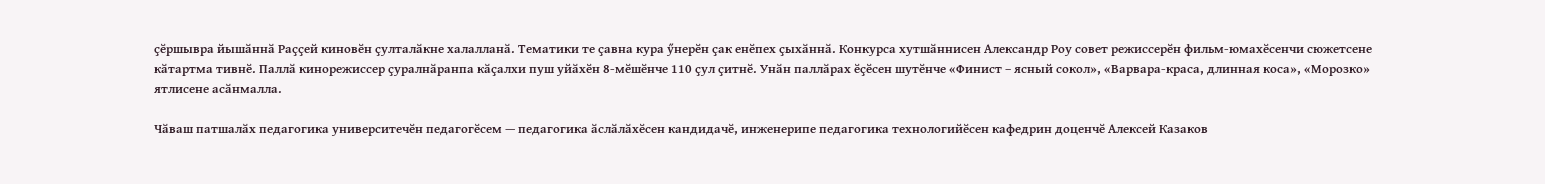ҫӗршывра йышӑннӑ Раҫҫей киновӗн ҫулталӑкне халалланӑ. Тематики те ҫавна кура ӳнерӗн ҫак енӗпех ҫыхӑннӑ. Конкурса хутшӑннисен Александр Роу совет режиссерӗн фильм-юмахӗсенчи сюжетсене кӑтартма тивнӗ. Паллӑ кинорежиссер ҫуралнӑранпа кӑҫалхи пуш уйӑхӗн 8-мӗшӗнче 110 ҫул ҫитнӗ. Унӑн паллӑрах ӗҫӗсен шутӗнче «Финист – ясный сокол», «Варвара-краса, длинная коса», «Морозко» ятлисене асӑнмалла.

Чӑваш патшалӑх педагогика университечӗн педагогӗсем — педагогика ӑслӑлӑхӗсен кандидачӗ, инженерипе педагогика технологийӗсен кафедрин доценчӗ Алексей Казаков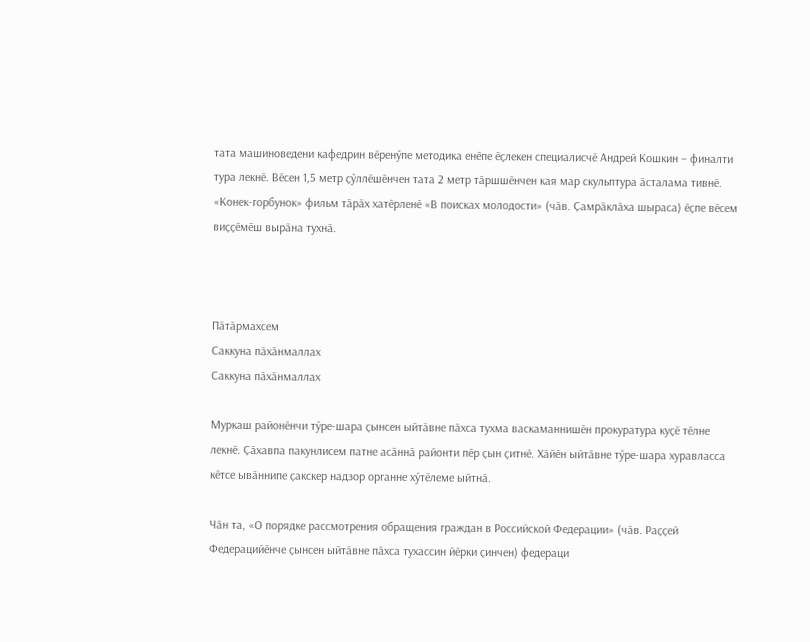тата машиноведени кафедрин вӗренӳпе методика енӗпе ӗҫлекен специалисчӗ Андрей Кошкин – финалти тура лекнӗ. Вӗсен 1,5 метр ҫӳллӗшӗнчен тата 2 метр тӑршшӗнчен кая мар скульптура ӑсталама тивнӗ. «Конек-горбунок» фильм тӑрӑх хатӗрленӗ «В поисках молодости» (чӑв. Ҫамрӑклӑха шыраса) ӗҫпе вӗсем виҫҫӗмӗш вырӑна тухнӑ.



Пӑтӑрмахсем
Саккуна пӑхӑнмаллах
Саккуна пӑхӑнмаллах

Муркаш районӗнчи тӳре-шара ҫынсен ыйтӑвне пӑхса тухма васкаманнишӗн прокуратура куҫӗ тӗлне лекнӗ. Ҫӑхавпа пакунлисем патне асӑннӑ районти пӗр ҫын ҫитнӗ. Хӑйӗн ыйтӑвне тӳре-шара хуравласса кӗтсе ывӑннипе ҫакскер надзор органне хӳтӗлеме ыйтнӑ.

Чӑн та, «О порядке рассмотрения обращения граждан в Российской Федерации» (чӑв. Раҫҫей Федерацийӗнче ҫынсен ыйтӑвне пӑхса тухассин йӗрки ҫинчен) федераци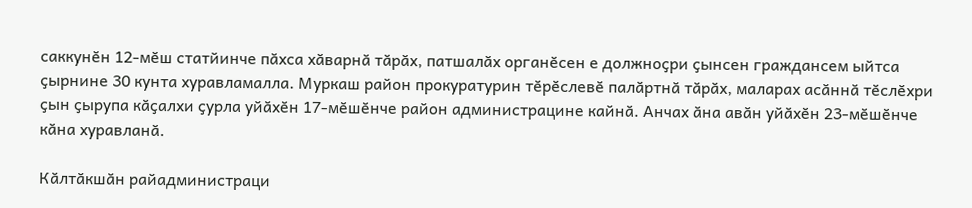саккунӗн 12-мӗш статйинче пӑхса хӑварнӑ тӑрӑх, патшалӑх органӗсен е должноҫри ҫынсен граждансем ыйтса ҫырнине 30 кунта хуравламалла. Муркаш район прокуратурин тӗрӗслевӗ палӑртнӑ тӑрӑх, маларах асӑннӑ тӗслӗхри ҫын ҫырупа кӑҫалхи ҫурла уйӑхӗн 17-мӗшӗнче район администрацине кайнӑ. Анчах ӑна авӑн уйӑхӗн 23-мӗшӗнче кӑна хуравланӑ.

Кӑлтӑкшӑн райадминистраци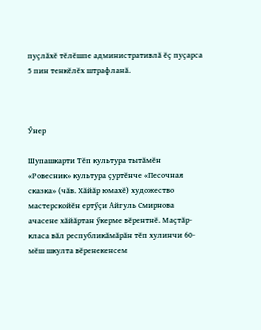пуҫлӑхӗ тӗлӗшпе административлӑ ӗҫ пуҫарса 5 пин тенкӗлӗх штрафланӑ.



Ӳнер

Шупашкарти Тӗп культура тытӑмӗн «Ровесник» культура ҫуртӗнче «Песочная сказка» (чӑв. Хӑйӑр юмахӗ) художество мастерскойӗн ертӳҫи Айгуль Смирнова ачасене хӑйӑртан ӳкерме вӗрентнӗ. Маҫтӑр-класа вӑл республикӑмӑрӑн тӗп хулинчи 60-мӗш шкулта вӗренекенсем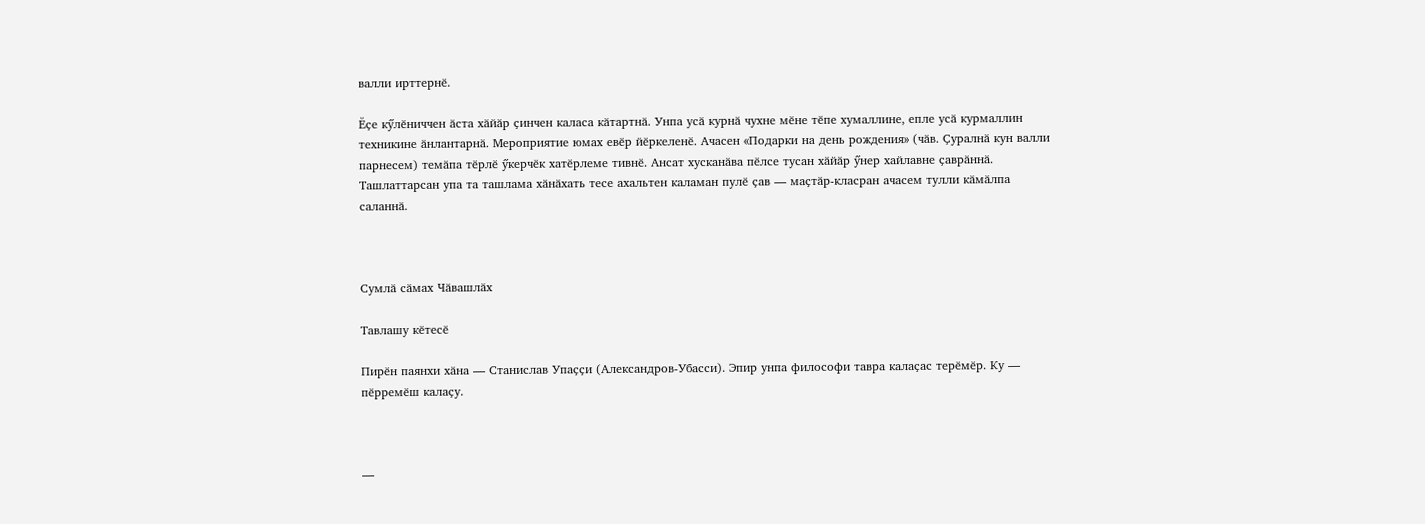валли ирттернӗ.

Ӗҫе кӳлӗниччен ӑста хӑйӑр ҫинчен каласа кӑтартнӑ. Унпа усӑ курнӑ чухне мӗне тӗпе хумаллине, епле усӑ курмаллин техникине ӑнлантарнӑ. Мероприятие юмах евӗр йӗркеленӗ. Ачасен «Подарки на день рождения» (чӑв. Ҫуралнӑ кун валли парнесем) темӑпа тӗрлӗ ӳкерчӗк хатӗрлеме тивнӗ. Ансат хусканӑва пӗлсе тусан хӑйӑр ӳнер хайлавне ҫаврӑннӑ. Ташлаттарсан упа та ташлама хӑнӑхать тесе ахальтен каламан пулӗ ҫав — маҫтӑр-класран ачасем тулли кӑмӑлпа саланнӑ.



Сумлӑ сӑмах Чӑвашлӑх

Тавлашу кӗтесӗ

Пирӗн паянхи хӑна — Станислав Упаҫҫи (Александров-Убасси). Эпир унпа философи тавра калаҫас терӗмӗр. Ку — пӗрремӗш калаҫу.



—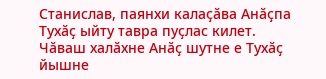Станислав, паянхи калаҫӑва Анӑҫпа Тухӑҫ ыйту тавра пуҫлас килет. Чӑваш халӑхне Анӑҫ шутне е Тухӑҫ йышне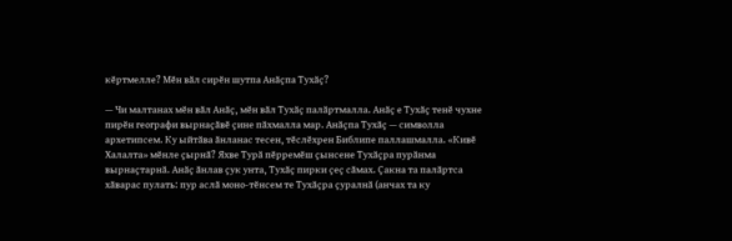кӗртмелле? Мӗн вӑл сирӗн шутпа Анӑҫпа Тухӑҫ?

— Чи малтанах мӗн вӑл Анӑҫ, мӗн вӑл Тухӑҫ палӑртмалла. Анӑҫ е Тухӑҫ тенӗ чухне пирӗн географи вырнаҫӑвӗ ҫине пӑхмалла мар. Анӑҫпа Тухӑҫ — символла архетипсем. Ку ыйтӑва ӑнланас тесен, тӗслӗхрен Библипе паллашмалла. «Кивӗ Халалта» мӗнле ҫырнӑ? Яхве Турӑ пӗрремӗш ҫынсене Тухӑҫра пурӑнма вырнаҫтарнӑ. Анӑҫ ӑнлав ҫук унта, Тухӑҫ пирки ҫеҫ сӑмах. Ҫакна та палӑртса хӑварас пулать: пур аслӑ моно-тӗнсем те Тухӑҫра ҫуралнӑ (анчах та ку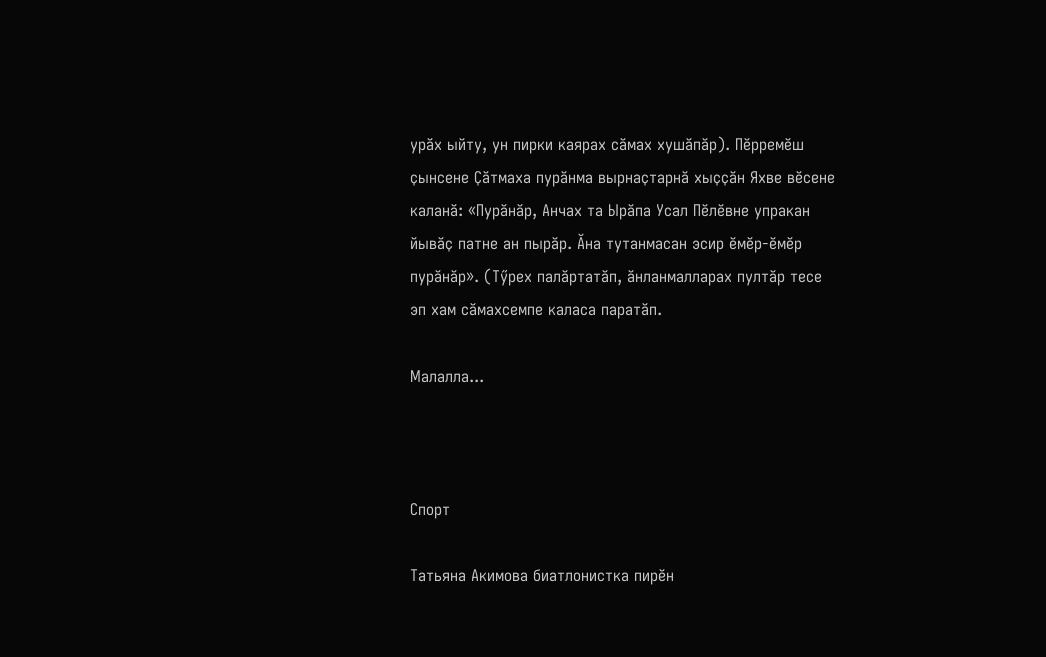урӑх ыйту, ун пирки каярах сӑмах хушӑпӑр). Пӗрремӗш ҫынсене Ҫӑтмаха пурӑнма вырнаҫтарнӑ хыҫҫӑн Яхве вӗсене каланӑ: «Пурӑнӑр, Анчах та Ырӑпа Усал Пӗлӗвне упракан йывӑҫ патне ан пырӑр. Ӑна тутанмасан эсир ӗмӗр-ӗмӗр пурӑнӑр». (Тӳрех палӑртатӑп, ӑнланмалларах пултӑр тесе эп хам сӑмахсемпе каласа паратӑп.

Малалла...



Спорт

Татьяна Акимова биатлонистка пирӗн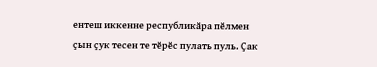ентеш иккенне республикӑра пӗлмен ҫын ҫук тесен те тӗрӗс пулать пуль. Ҫак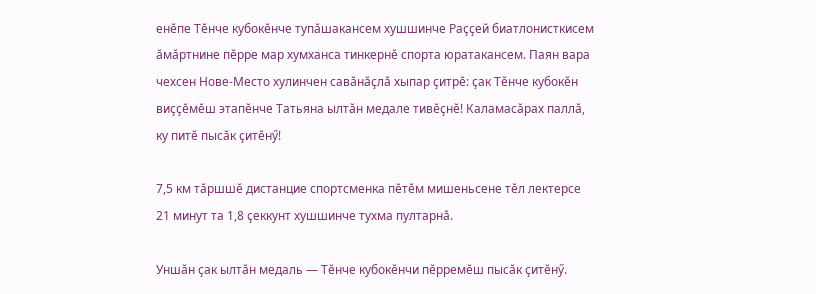енӗпе Тӗнче кубокӗнче тупӑшакансем хушшинче Раҫҫей биатлонисткисем ӑмӑртнине пӗрре мар хумханса тинкернӗ спорта юратакансем. Паян вара чехсен Нове-Место хулинчен савӑнӑҫлӑ хыпар ҫитрӗ: ҫак Тӗнче кубокӗн виҫҫӗмӗш этапӗнче Татьяна ылтӑн медале тивӗҫнӗ! Каламасӑрах паллӑ, ку питӗ пысӑк ҫитӗнӳ!

7,5 км тӑршшӗ дистанцие спортсменка пӗтӗм мишеньсене тӗл лектерсе 21 минут та 1,8 ҫеккунт хушшинче тухма пултарнӑ.

Уншӑн ҫак ылтӑн медаль — Тӗнче кубокӗнчи пӗрремӗш пысӑк ҫитӗнӳ.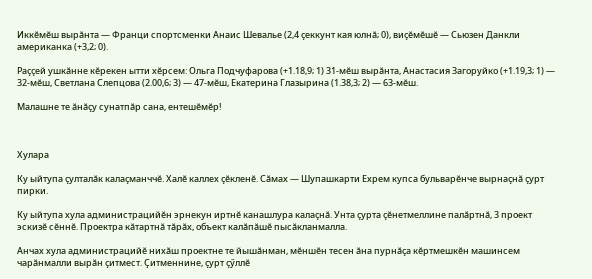Иккӗмӗш вырӑнта — Франци спортсменки Анаис Шевалье (2,4 ҫеккунт кая юлнӑ; 0), виҫӗмӗшӗ — Сьюзен Данкли американка (+3,2; 0).

Раҫҫей ушкӑнне кӗрекен ытти хӗрсем: Ольга Подчуфарова (+1.18,9; 1) 31-мӗш вырӑнта, Анастасия Загоруйко (+1.19,3; 1) — 32-мӗш, Светлана Слепцова (2.00,6; 3) — 47-мӗш, Екатерина Глазырина (1.38,3; 2) — 63-мӗш.

Малашне те ӑнӑҫу сунатпӑр сана, ентешӗмӗр!



Хулара

Ку ыйтупа ҫулталӑк калаҫманччӗ. Халӗ каллех ҫӗкленӗ. Сӑмах — Шупашкарти Ехрем купса бульварӗнче вырнаҫнӑ ҫурт пирки.

Ку ыйтупа хула администрацийӗн эрнекун иртнӗ канашлура калаҫнӑ. Унта ҫурта ҫӗнетмеллине палӑртнӑ, 3 проект эскизӗ сӗннӗ. Проектра кӑтартнӑ тӑрӑх, объект калӑпӑшӗ пысӑкланмалла.

Анчах хула администрацийӗ нихӑш проектне те йышӑнман, мӗншӗн тесен ӑна пурнӑҫа кӗртмешкӗн машинсем чарӑнмалли вырӑн ҫитмест. Ҫитменнине, ҫурт ҫӳллӗ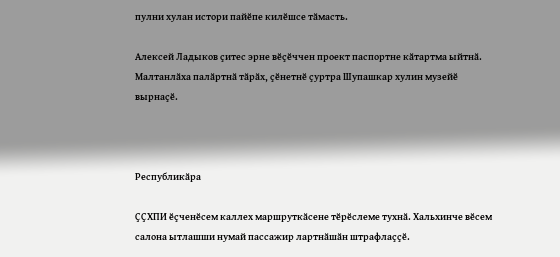пулни хулан истори пайӗпе килӗшсе тӑмасть.

Алексей Ладыков ҫитес эрне вӗҫӗччен проект паспортне кӑтартма ыйтнӑ. Малтанлӑха палӑртнӑ тӑрӑх, ҫӗнетнӗ ҫуртра Шупашкар хулин музейӗ вырнаҫӗ.



Республикӑра

ҪҪХПИ ӗҫченӗсем каллех маршруткӑсене тӗрӗслеме тухнӑ. Хальхинче вӗсем салона ытлашши нумай пассажир лартнӑшӑн штрафлаҫҫӗ.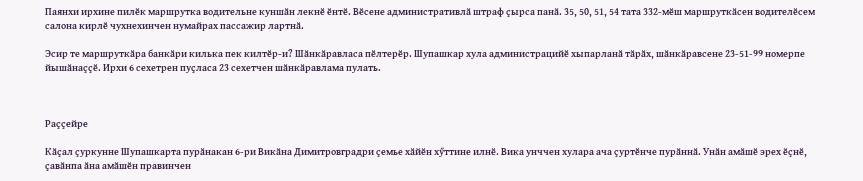Паянхи ирхине пилӗк маршрутка водительне куншӑн лекнӗ ӗнтӗ. Вӗсене административлӑ штраф ҫырса панӑ. 35, 50, 51, 54 тата 332-мӗш маршруткӑсен водителӗсем салона кирлӗ чухнехинчен нумайрах пассажир лартнӑ.

Эсир те маршруткӑра банкӑри килька пек килтӗр-и? Шӑнкӑравласа пӗлтерӗр. Шупашкар хула администрацийӗ хыпарланӑ тӑрӑх, шӑнкӑравсене 23-51-99 номерпе йышӑнаҫҫӗ. Ирхи 6 сехетрен пуҫласа 23 сехетчен шӑнкӑравлама пулать.



Раҫҫейре

Кӑҫал ҫуркунне Шупашкарта пурӑнакан 6-ри Викӑна Димитровградри ҫемье хӑйӗн хӳттине илнӗ. Вика унччен хулара ача ҫуртӗнче пурӑннӑ. Унӑн амӑшӗ эрех ӗҫнӗ, ҫавӑнпа ӑна амӑшӗн правинчен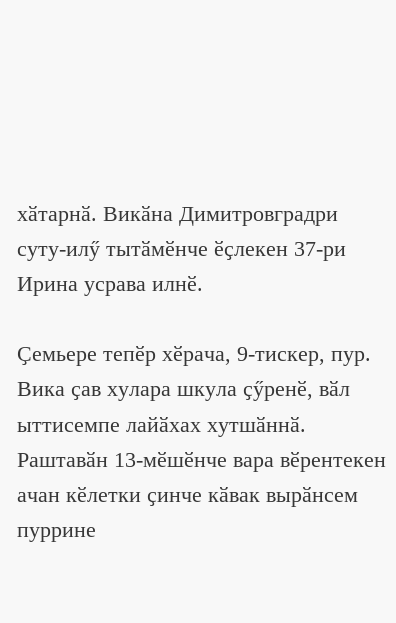хӑтарнӑ. Викӑна Димитровградри суту-илӳ тытӑмӗнче ӗҫлекен 37-ри Ирина усрава илнӗ.

Ҫемьере тепӗр хӗрача, 9-тискер, пур. Вика ҫав хулара шкула ҫӳренӗ, вӑл ыттисемпе лайӑхах хутшӑннӑ. Раштавӑн 13-мӗшӗнче вара вӗрентекен ачан кӗлетки ҫинче кӑвак вырӑнсем пуррине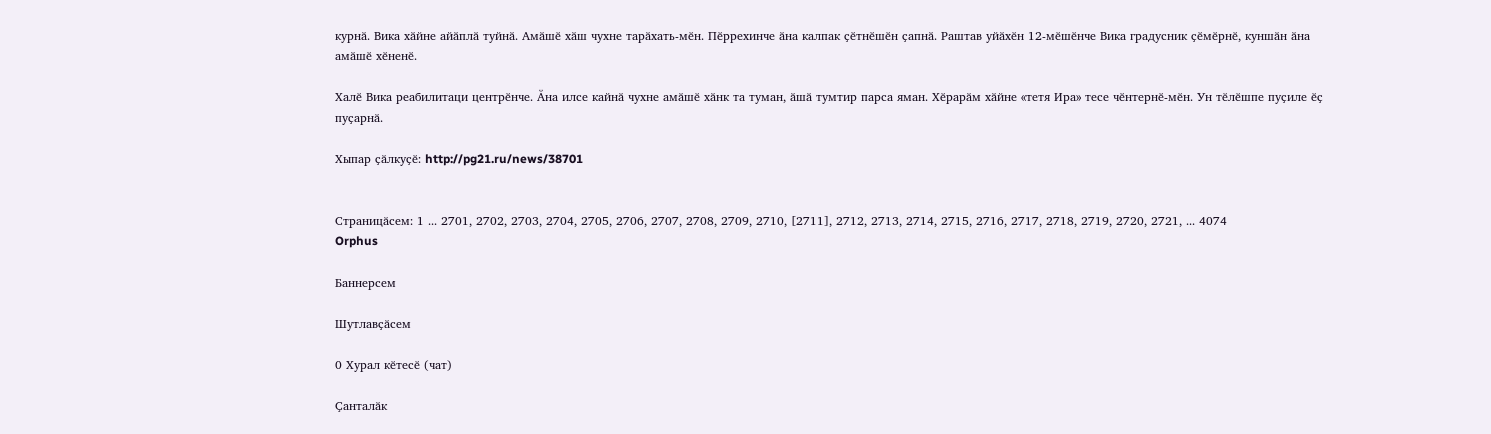курнӑ. Вика хӑйне айӑплӑ туйнӑ. Амӑшӗ хӑш чухне тарӑхать-мӗн. Пӗррехинче ӑна калпак ҫӗтнӗшӗн ҫапнӑ. Раштав уйӑхӗн 12-мӗшӗнче Вика градусник ҫӗмӗрнӗ, куншӑн ӑна амӑшӗ хӗненӗ.

Халӗ Вика реабилитаци центрӗнче. Ӑна илсе кайнӑ чухне амӑшӗ хӑнк та туман, ӑшӑ тумтир парса яман. Хӗрарӑм хӑйне «тетя Ира» тесе чӗнтернӗ-мӗн. Ун тӗлӗшпе пуҫиле ӗҫ пуҫарнӑ.

Хыпар ҫӑлкуҫӗ: http://pg21.ru/news/38701


Страницӑсем: 1 ... 2701, 2702, 2703, 2704, 2705, 2706, 2707, 2708, 2709, 2710, [2711], 2712, 2713, 2714, 2715, 2716, 2717, 2718, 2719, 2720, 2721, ... 4074
Orphus

Баннерсем

Шутлавҫӑсем

0 Хурал кӗтесӗ (чат)

Ҫанталӑк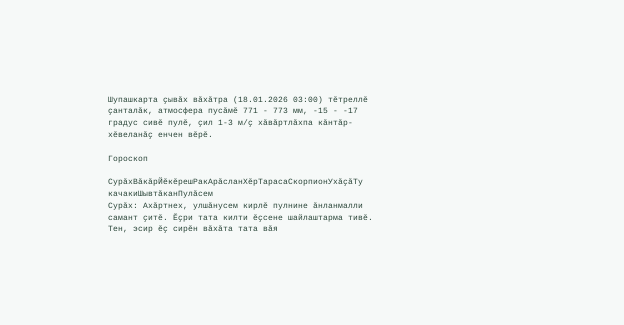Шупашкарта ҫывӑх вӑхӑтра (18.01.2026 03:00) тӗтреллӗ ҫанталӑк, атмосфера пусӑмӗ 771 - 773 мм, -15 - -17 градус сивӗ пулӗ, ҫил 1-3 м/ҫ хӑвӑртлӑхпа кӑнтӑр-хӗвеланӑҫ енчен вӗрӗ.

Гороскоп

СурӑхВӑкӑрЙӗкӗрешРакАрӑсланХӗрТарасаСкорпионУхӑҫӑТу качакиШывтӑканПулӑсем
Сурӑх: Ахӑртнех, улшӑнусем кирлӗ пулнине ӑнланмалли самант ҫитӗ. Ӗҫри тата килти ӗҫсене шайлаштарма тивӗ. Тен, эсир ӗҫ сирӗн вӑхӑта тата вӑя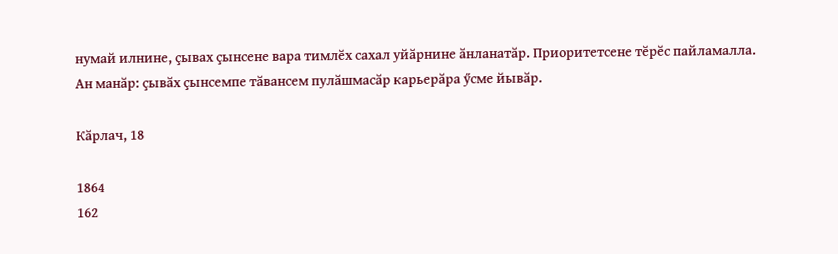нумай илнине, ҫывах ҫынсене вара тимлӗх сахал уйӑрнине ӑнланатӑр. Приоритетсене тӗрӗс пайламалла. Ан манӑр: ҫывӑх ҫынсемпе тӑвансем пулӑшмасӑр карьерӑра ӳсме йывӑр.

Кӑрлач, 18

1864
162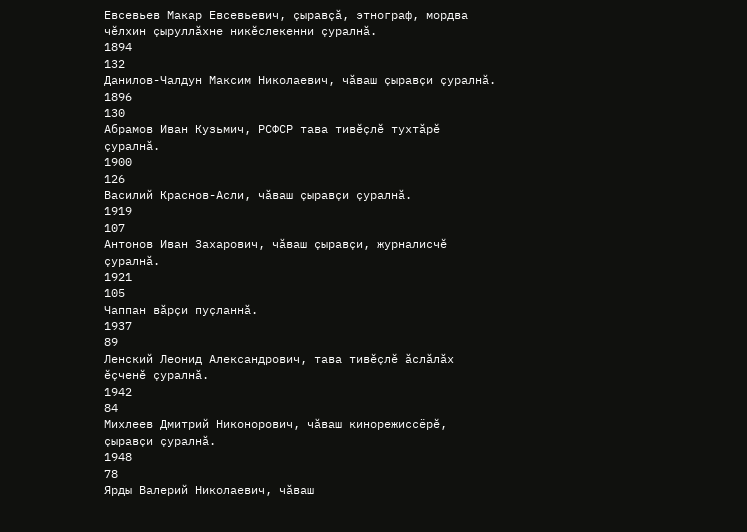Евсевьев Макар Евсевьевич, ҫыравҫӑ, этнограф, мордва чӗлхин ҫыруллӑхне никӗслекенни ҫуралнӑ.
1894
132
Данилов-Чалдун Максим Николаевич, чӑваш ҫыравҫи ҫуралнӑ.
1896
130
Абрамов Иван Кузьмич, РСФСР тава тивӗҫлӗ тухтӑрӗ ҫуралнӑ.
1900
126
Василий Краснов-Асли, чӑваш ҫыравҫи ҫуралнӑ.
1919
107
Антонов Иван Захарович, чӑваш ҫыравҫи, журналисчӗ ҫуралнӑ.
1921
105
Чаппан вӑрҫи пуҫланнӑ.
1937
89
Ленский Леонид Александрович, тава тивӗҫлӗ ӑслӑлӑх ӗҫченӗ ҫуралнӑ.
1942
84
Михлеев Дмитрий Никонорович, чӑваш кинорежиссёрӗ, ҫыравҫи ҫуралнӑ.
1948
78
Ярды Валерий Николаевич, чӑваш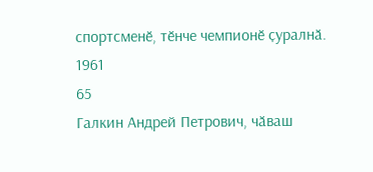спортсменӗ, тӗнче чемпионӗ ҫуралнӑ.
1961
65
Галкин Андрей Петрович, чӑваш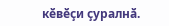кӗвӗҫи ҫуралнӑ.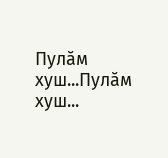Пулӑм хуш...Пулӑм хуш...